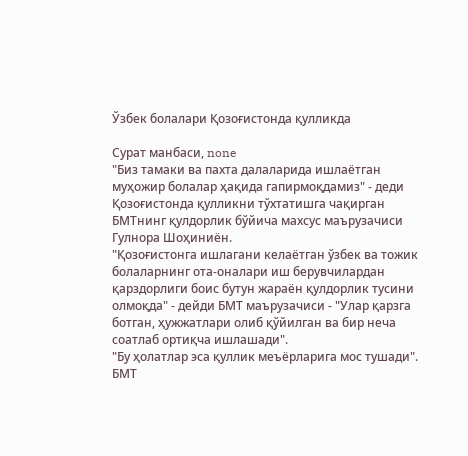Ўзбек болалари Қозоғистонда қулликда

Сурат манбаси, none
"Биз тамаки ва пахта далаларида ишлаётган муҳожир болалар ҳақида гапирмоқдамиз" - деди Қозоғистонда қулликни тўхтатишга чақирган БМТнинг қулдорлик бўйича махсус маърузачиси Гулнора Шоҳиниён.
"Қозоғистонга ишлагани келаётган ўзбек ва тожик болаларнинг ота-оналари иш берувчилардан қарздорлиги боис бутун жараён қулдорлик тусини олмоқда" - дейди БМТ маърузачиси - "Улар қарзга ботган, ҳужжатлари олиб қўйилган ва бир неча соатлаб ортиқча ишлашади".
"Бу ҳолатлар эса қуллик меъёрларига мос тушади".
БМТ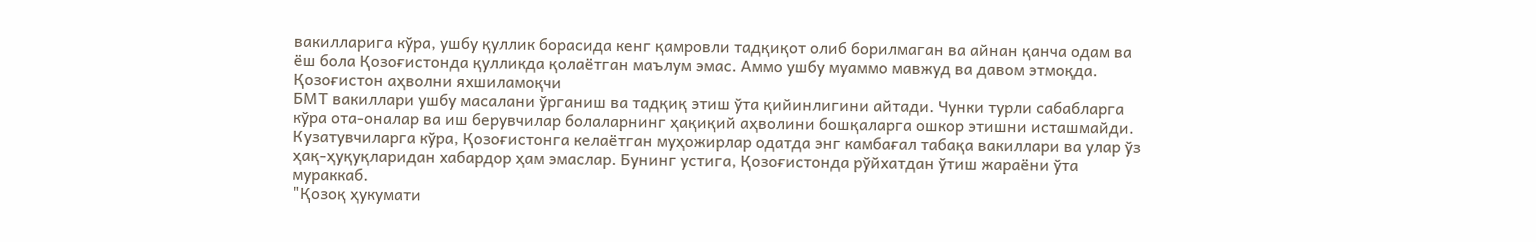вакилларига кўра, ушбу қуллик борасида кенг қамровли тадқиқот олиб борилмаган ва айнан қанча одам ва ёш бола Қозоғистонда қулликда қолаётган маълум эмас. Аммо ушбу муаммо мавжуд ва давом этмоқда.
Қозоғистон аҳволни яхшиламоқчи
БМТ вакиллари ушбу масалани ўрганиш ва тадқиқ этиш ўта қийинлигини айтади. Чунки турли сабабларга кўра ота-оналар ва иш берувчилар болаларнинг ҳақиқий аҳволини бошқаларга ошкор этишни исташмайди.
Кузатувчиларга кўра, Қозоғистонга келаётган муҳожирлар одатда энг камбағал табақа вакиллари ва улар ўз ҳақ-ҳуқуқларидан хабардор ҳам эмаслар. Бунинг устига, Қозоғистонда рўйхатдан ўтиш жараёни ўта мураккаб.
"Қозоқ ҳукумати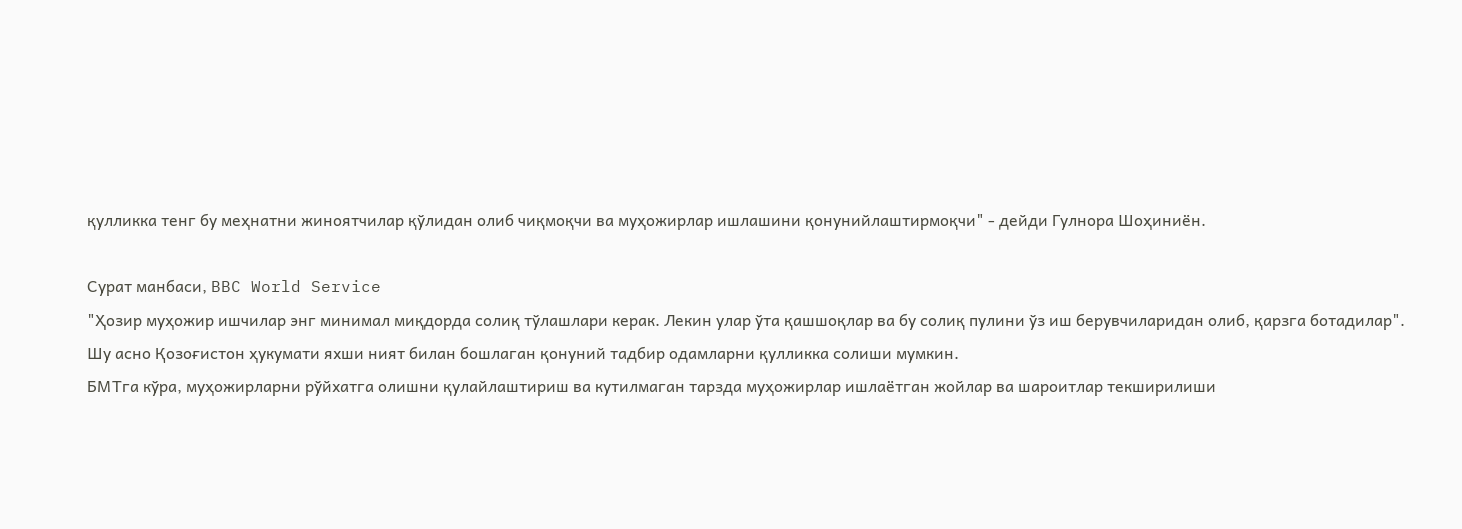қулликка тенг бу меҳнатни жиноятчилар қўлидан олиб чиқмоқчи ва муҳожирлар ишлашини қонунийлаштирмоқчи" - дейди Гулнора Шоҳиниён.

Сурат манбаси, BBC World Service
"Ҳозир муҳожир ишчилар энг минимал миқдорда солиқ тўлашлари керак. Лекин улар ўта қашшоқлар ва бу солиқ пулини ўз иш берувчиларидан олиб, қарзга ботадилар".
Шу асно Қозоғистон ҳукумати яхши ният билан бошлаган қонуний тадбир одамларни қулликка солиши мумкин.
БМТга кўра, муҳожирларни рўйхатга олишни қулайлаштириш ва кутилмаган тарзда муҳожирлар ишлаётган жойлар ва шароитлар текширилиши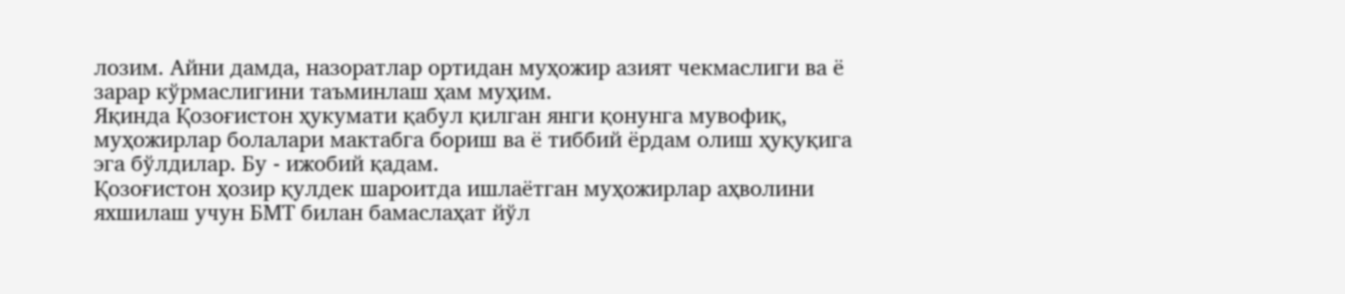лозим. Айни дамда, назоратлар ортидан муҳожир азият чекмаслиги ва ё зарар кўрмаслигини таъминлаш ҳам муҳим.
Яқинда Қозоғистон ҳукумати қабул қилган янги қонунга мувофиқ, муҳожирлар болалари мактабга бориш ва ё тиббий ёрдам олиш ҳуқуқига эга бўлдилар. Бу - ижобий қадам.
Қозоғистон ҳозир қулдек шароитда ишлаётган муҳожирлар аҳволини яхшилаш учун БМТ билан бамаслаҳат йўл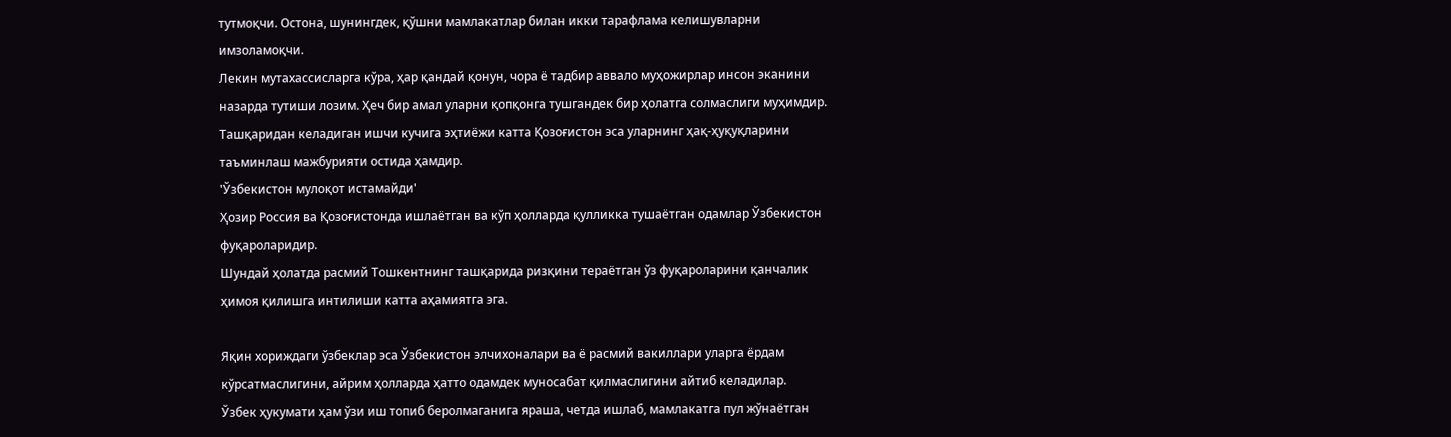тутмоқчи. Остона, шунингдек, қўшни мамлакатлар билан икки тарафлама келишувларни имзоламоқчи.
Лекин мутахассисларга кўра, ҳар қандай қонун, чора ё тадбир аввало муҳожирлар инсон эканини назарда тутиши лозим. Ҳеч бир амал уларни қопқонга тушгандек бир ҳолатга солмаслиги муҳимдир.
Ташқаридан келадиган ишчи кучига эҳтиёжи катта Қозоғистон эса уларнинг ҳақ-ҳуқуқларини таъминлаш мажбурияти остида ҳамдир.
'Ўзбекистон мулоқот истамайди'
Ҳозир Россия ва Қозоғистонда ишлаётган ва кўп ҳолларда қулликка тушаётган одамлар Ўзбекистон фуқароларидир.
Шундай ҳолатда расмий Тошкентнинг ташқарида ризқини тераётган ўз фуқароларини қанчалик ҳимоя қилишга интилиши катта аҳамиятга эга.

Яқин хориждаги ўзбеклар эса Ўзбекистон элчихоналари ва ё расмий вакиллари уларга ёрдам кўрсатмаслигини, айрим ҳолларда ҳатто одамдек муносабат қилмаслигини айтиб келадилар.
Ўзбек ҳукумати ҳам ўзи иш топиб беролмаганига яраша, четда ишлаб, мамлакатга пул жўнаётган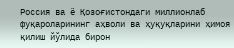Россия ва ё Қозоғистондаги миллионлаб фуқароларининг аҳволи ва ҳуқуқларини ҳимоя қилиш йўлида бирон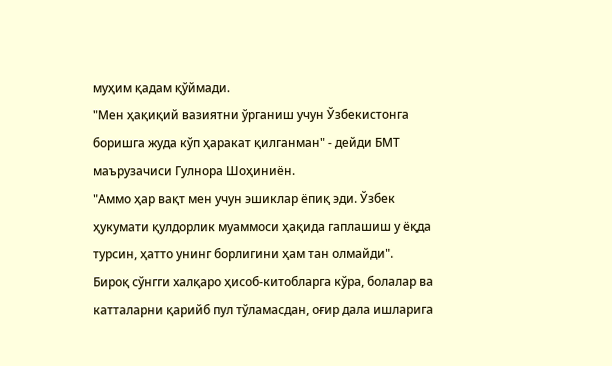муҳим қадам қўймади.
"Мен ҳақиқий вазиятни ўрганиш учун Ўзбекистонга боришга жуда кўп ҳаракат қилганман" - дейди БМТ маърузачиси Гулнора Шоҳиниён.
"Аммо ҳар вақт мен учун эшиклар ёпиқ эди. Ўзбек ҳукумати қулдорлик муаммоси ҳақида гаплашиш у ёқда турсин, ҳатто унинг борлигини ҳам тан олмайди".
Бироқ сўнгги халқаро ҳисоб-китобларга кўра, болалар ва катталарни қарийб пул тўламасдан, оғир дала ишларига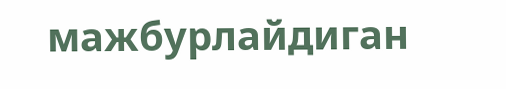мажбурлайдиган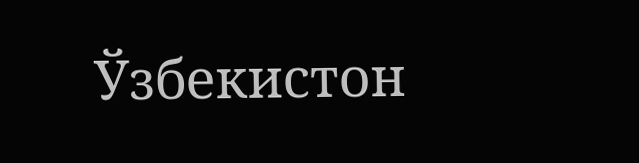Ўзбекистон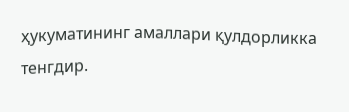ҳукуматининг амаллари қулдорликка тенгдир.